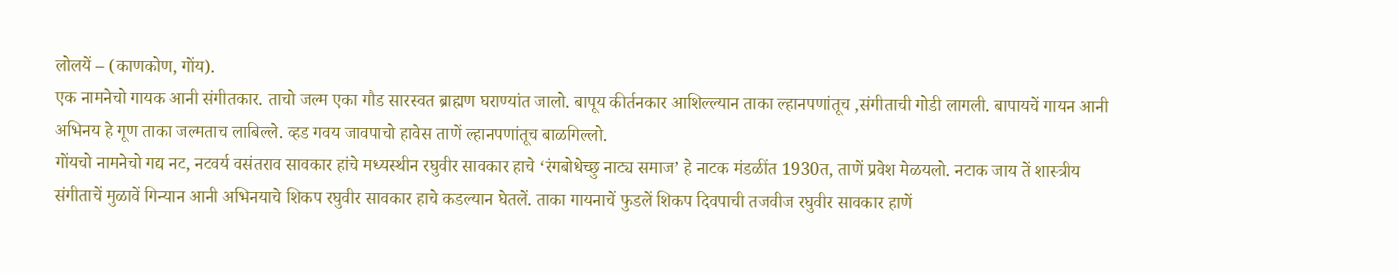लोलयें – (काणकोण, गोंय).
एक नामनेचो गायक आनी संगीतकार. ताचो जल्म एका गौड सारस्वत ब्राह्मण घराण्यांत जालो. बापूय कीर्तनकार आशिल्ल्यान ताका ल्हानपणांतूच ,संगीताची गोडी लागली. बापायचें गायन आनी अभिनय हे गूण ताका जल्मताच लाबिल्ले. व्हड गवय जावपाचो हावेस ताणें ल्हानपणांतूच बाळगिल्लो.
गोंयचो नामनेचो गद्य नट, नटवर्य वसंतराव सावकार हांचे मध्यस्थीन रघुवीर सावकार हाचे ‘रंगबोधेच्छु नाट्य समाज’ हे नाटक मंडळींत 1930त, ताणें प्रवेश मेळयलो. नटाक जाय तें शास्त्रीय संगीताचें मुळावें गिन्यान आनी अभिनयाचे शिकप रघुवीर सावकार हाचे कडल्यान घेतलें. ताका गायनाचें फुडलें शिकप दिवपाची तजवीज रघुवीर सावकार हाणें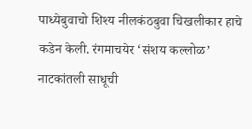पाध्येबुवाचो शिश्य नीलकंठबुवा चिखलीकार हाचे कडेन केली. रंगमाचयेर ‘संशय कल्लोळ’ नाटकांतली साधूची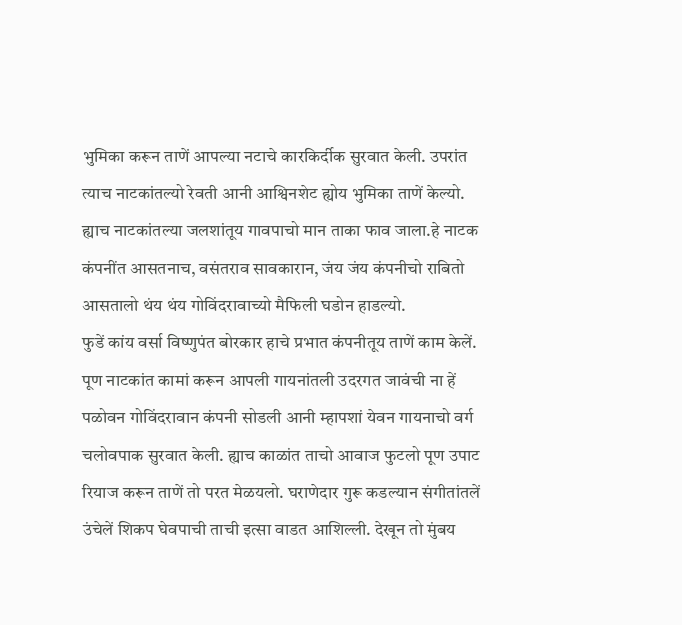भुमिका करून ताणें आपल्या नटाचे कारकिर्दीक सुरवात केली. उपरांत त्याच नाटकांतल्यो रेवती आनी आश्विनशेट ह्योय भुमिका ताणें केल्यो. ह्याच नाटकांतल्या जलशांतूय गावपाचो मान ताका फाव जाला.हे नाटक कंपनींत आसतनाच, वसंतराव सावकारान, जंय जंय कंपनीचो राबितो आसतालो थंय थंय गोविंदरावाच्यो मैफिली घडोन हाडल्यो.
फुडें कांय वर्सा विष्णुपंत बोरकार हाचे प्रभात कंपनीतूय ताणें काम केलें. पूण नाटकांत कामां करून आपली गायनांतली उदरगत जावंची ना हें पळोवन गोविंदरावान कंपनी सोडली आनी म्हापशां येवन गायनाचो वर्ग चलोवपाक सुरवात केली. ह्याच काळांत ताचो आवाज फुटलो पूण उपाट रियाज करून ताणें तो परत मेळयलो. घराणेदार गुरू कडल्यान संगीतांतलें उंचेलें शिकप घेवपाची ताची इत्सा वाडत आशिल्ली. देखून तो मुंबय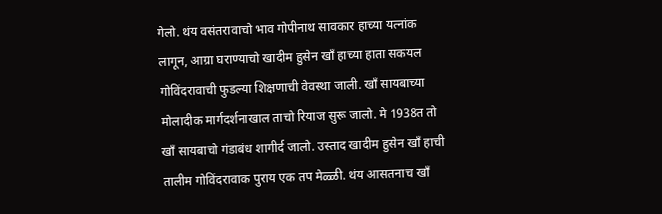गेलो. थंय वसंतरावाचो भाव गोपीनाथ सावकार हाच्या यत्नांक लागून, आग्रा घराण्याचो खादीम हुसेन खॉं हाच्या हाता सकयल गोविंदरावाची फुडल्या शिक्षणाची वेवस्था जाली. खॉं सायबाच्या मोलादीक मार्गदर्शनाखाल ताचो रियाज सुरू जालो. मे 1938त तो खॉं सायबाचो गंडाबंध शागीर्द जालो. उस्ताद खादीम हुसेन खॉं हाची तालीम गोविंदरावाक पुराय एक तप मेळ्ळी. थंय आसतनाच खॉं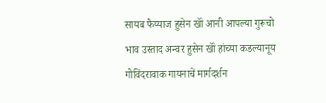सायब फैय्याज हुसेन खॉं आनी आपल्या गुरूचो भाव उस्ताद अन्वर हुसेन खॉं हांच्या कडल्यानूय गोविंदरावाक गायनाचें मार्गदर्शन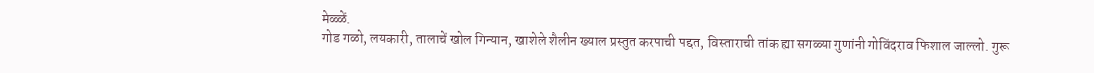मेळ्ळें.
गोड गळो, लयकारी, तालाचें खोल गिन्यान, खाशेले शैलीन ख्याल प्रस्तुत करपाची पद्दत, विस्ताराची तांक ह्या सगळ्या गुणांनी गोविंदराव फिशाल जाल्लो. गुरू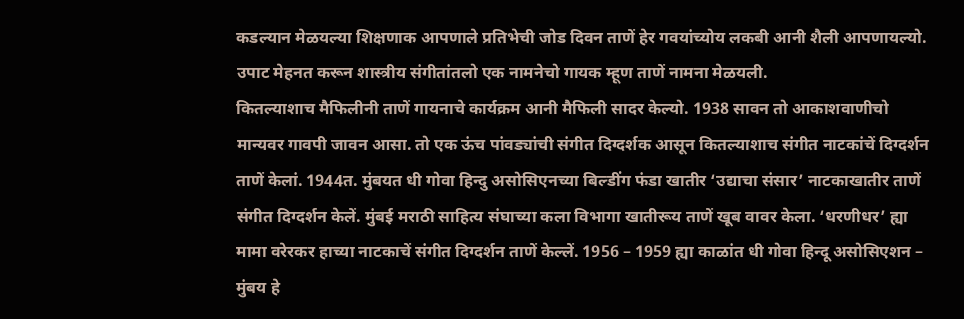कडल्यान मेळयल्या शिक्षणाक आपणाले प्रतिभेची जोड दिवन ताणें हेर गवयांच्योय लकबी आनी शैली आपणायल्यो. उपाट मेहनत करून शास्त्रीय संगीतांतलो एक नामनेचो गायक म्हूण ताणें नामना मेळयली.
कितल्याशाच मैफिलीनी ताणें गायनाचे कार्यक्रम आनी मैफिली सादर केल्यो. 1938 सावन तो आकाशवाणीचो मान्यवर गावपी जावन आसा. तो एक ऊंच पांवड्यांची संगीत दिग्दर्शक आसून कितल्याशाच संगीत नाटकांचें दिग्दर्शन ताणें केलां. 1944त. मुंबयत धी गोवा हिन्दु असोसिएनच्या बिल्डींग फंडा खातीर ‘उद्याचा संसार’ नाटकाखातीर ताणें संगीत दिग्दर्शन केलें. मुंबई मराठी साहित्य संघाच्या कला विभागा खातीरूय ताणें खूब वावर केला. ‘धरणीधर’ ह्या मामा वरेरकर हाच्या नाटकाचें संगीत दिग्दर्शन ताणें केल्लें. 1956 – 1959 ह्या काळांत धी गोवा हिन्दू असोसिएशन – मुंबय हे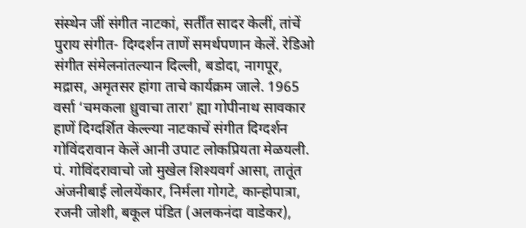संस्थेन जीं संगीत नाटकां, सर्तींत सादर केलीं, तांचें पुराय संगीत- दिग्दर्शन ताणें समर्थपणान केलें. रेडिओ संगीत संमेलनांतल्यान दिल्ली, बडोदा, नागपूर, मद्रास, अमृतसर हांगा ताचे कार्यक्रम जाले. 1965 वर्सा ‘चमकला ध्रुवाचा तारा’ ह्या गोपीनाथ सावकार हाणें दिग्दर्शित केल्ल्या नाटकाचें संगीत दिग्दर्शन गोविंदरावान केलें आनी उपाट लोकप्रियता मेळयली. पं. गोविंदरावाचो जो मुखेल शिश्यवर्ग आसा, तातूंत अंजनीबाई लोलयेंकार, निर्मला गोगटे, कान्होपात्रा, रजनी जोशी, बकूल पंडित (अलकनंदा वाडेकर),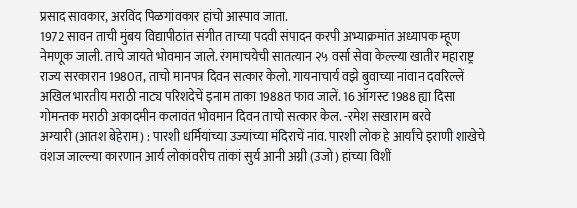प्रसाद सावकार, अरविंद पिळगांवकार हांचो आस्पाव जाता.
1972 सावन ताची मुंबय विद्यापीठांत संगीत ताच्या पदवी संपादन करपी अभ्याक्रमांत अध्यापक म्हूण नेमणूक जाली. ताचे जायते भोवमान जाले. रंगमाचयेची सातत्यान २५ वर्सा सेवा केल्ल्या खातीर महाराष्ट्र राज्य सरकारान 1980त, ताचो मानपत्र दिवन सत्कार केलो. गायनाचार्य वझे बुवाच्या नांवान दवरिल्लें अखिल भारतीय मराठी नाट्य परिशदेचें इनाम ताका 1988त फाव जालें. 16 ऑगस्ट 1988 ह्या दिसा गोमन्तक मराठी अकादमीन कलावंत भोवमान दिवन ताचो सत्कार केल. -रमेश सखाराम बरवे
अग्यारी (आतश बेहेराम) : पारशी धर्मियांच्या उज्यांच्या मंदिराचें नांव. पारशी लोक हे आर्यांचे इराणी शाखेचे वंशज जाल्ल्या कारणान आर्य लोकांवरीच तांकां सुर्य आनी अग्नी (उजो) हांच्या विशीं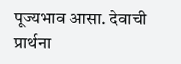पूज्यभाव आसा. देवाची प्रार्थना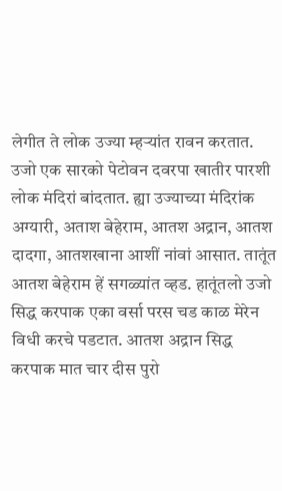लेगीत ते लोक उज्या म्हऱ्यांत रावन करतात. उजो एक सारको पेटोवन दवरपा खातीर पारशी लोक मंदिरां बांदतात. ह्या उज्याच्या मंदिरांक अग्यारी, अताश बेहेराम, आतश अद्रान, आतश दादगा, आतशखाना आशीं नांवां आसात. तातूंत आतश बेहेराम हें सगळ्यांत व्हड. हातूंतलो उजो सिद्ध करपाक एका वर्सा परस चड काळ मेरेन विधी करचे पडटात. आतश अद्रान सिद्ध करपाक मात चार दीस पुरो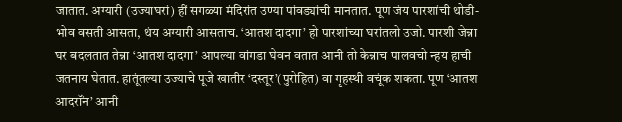जातात. अग्यारी (उज्याघरां) हीं सगळ्या मंदिरांत उण्या पांवड्यांची मानतात. पूण जंय पारशांची थोडी-भोव वसती आसता, थंय अग्यारी आसताच. ‘आतश दादगा’ हो पारशांच्या घरांतलो उजो. पारशी जेन्ना घर बदलतात तेन्ना ‘आतश दादगा’ आपल्या वांगडा घेवन वतात आनी तो केन्नाच पालवचो न्हय हाची जतनाय घेतात. हातूंतल्या उज्याचे पूजे खातीर ‘दस्तूर’(पुरोहित) वा गृहस्थी वचूंक शकता. पूण ‘आतश आदरॉंन’ आनी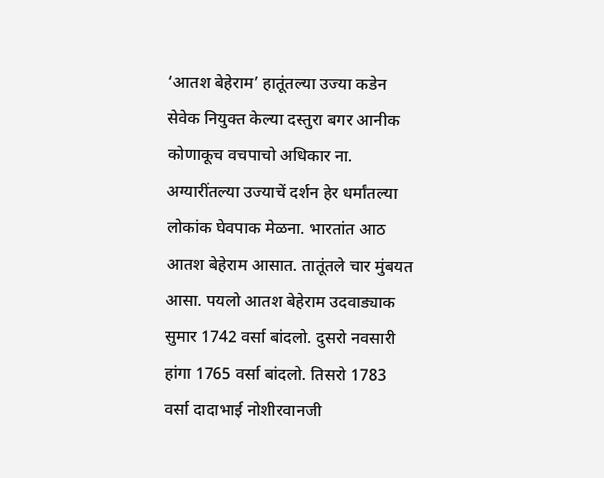‘आतश बेहेराम’ हातूंतल्या उज्या कडेन सेवेक नियुक्त केल्या दस्तुरा बगर आनीक कोणाकूच वचपाचो अधिकार ना. अग्यारींतल्या उज्याचें दर्शन हेर धर्मांतल्या लोकांक घेवपाक मेळना. भारतांत आठ आतश बेहेराम आसात. तातूंतले चार मुंबयत आसा. पयलो आतश बेहेराम उदवाड्याक सुमार 1742 वर्सा बांदलो. दुसरो नवसारी हांगा 1765 वर्सा बांदलो. तिसरो 1783 वर्सा दादाभाई नोशीरवानजी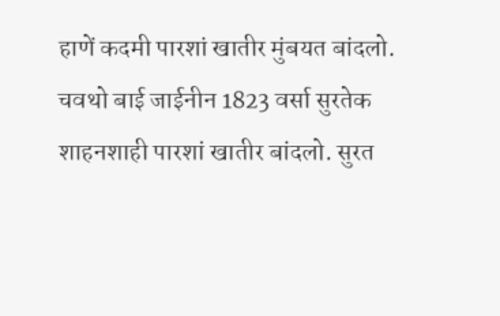हाणें कदमी पारशां खातीर मुंबयत बांदलो. चवथो बाई जाईनीन 1823 वर्सा सुरतेक शाहनशाही पारशां खातीर बांदलो. सुरत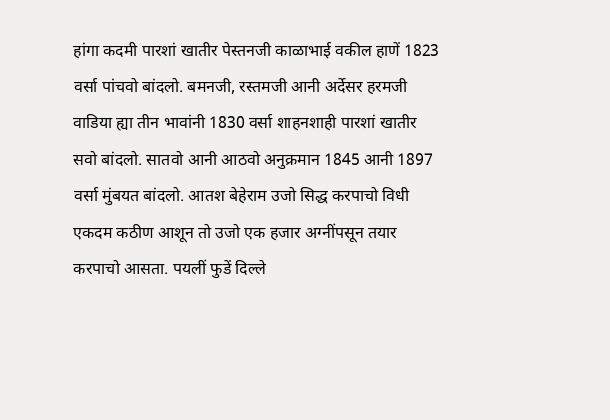हांगा कदमी पारशां खातीर पेस्तनजी काळाभाई वकील हाणें 1823 वर्सा पांचवो बांदलो. बमनजी, रस्तमजी आनी अर्देसर हरमजी वाडिया ह्या तीन भावांनी 1830 वर्सा शाहनशाही पारशां खातीर सवो बांदलो. सातवो आनी आठवो अनुक्रमान 1845 आनी 1897 वर्सा मुंबयत बांदलो. आतश बेहेराम उजो सिद्ध करपाचो विधी एकदम कठीण आशून तो उजो एक हजार अग्नींपसून तयार करपाचो आसता. पयलीं फुडें दिल्ले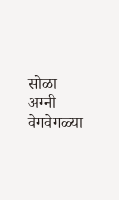सोळा अग्नी वेगवेगळ्या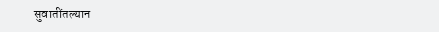सुवातींतल्यान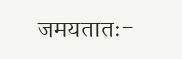जमयतातः-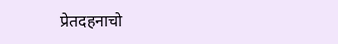प्रेतदहनाचो